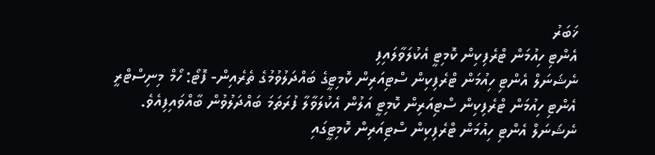ޚަބަރު
އެންޓި ހިއުމަން ޓްރެފިކިން ކޮމިޓީ އެކުލަވާލައިފި
ނެޝަނަލް އެންޓި ހިއުމަން ޓްރެފިކިން ސްޓިއަރިން ކޮމިޓީގެ ބައްދަލުވުމުގެ ތެރެއިން- ފޮޓޯ: ހޯމް މިނިސްޓްރީ
އެންޓި ހިއުމަން ޓްރެފިކިން ސްޓިއަރިން ކޮމިޓީ އަލުން އެކުލަވާލާ ފުރަތަމަ ބައްދަލުވުން ބާއްވައިފިއެވެ.
ނެޝަނަލް އެންޓި ހިއުމަން ޓްރެފިކިން ސްޓިއަރިން ކޮމިޓީގައި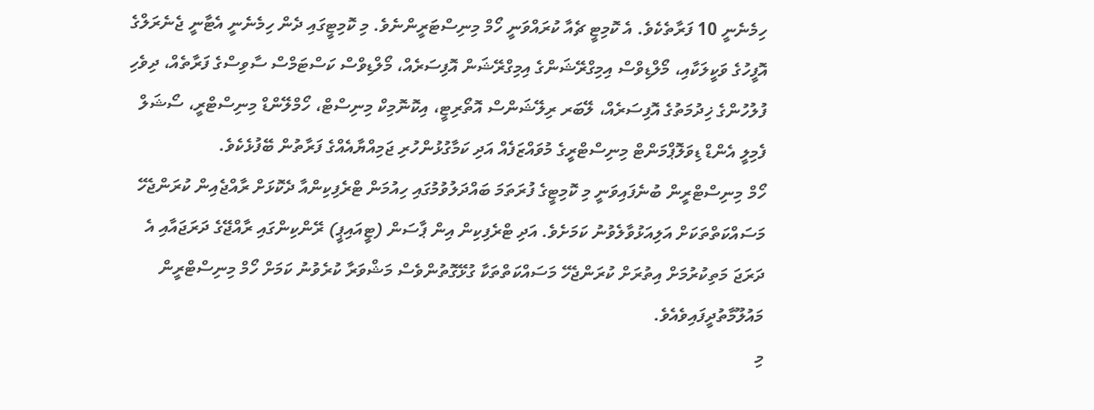ހިމެނެނީ 10 ފަރާތެކެވެ. އެ ކޮމިޓީ ޗެއާ ކުރައްވަނީ ހޯމް މިނިސްޓަރީންނެވެ. މި ކޮމިޓީގައި ދެން ހިމެނެނީ އެޓާނީ ޖެނެރަލްގެ އޮފީހުގެ ވަކީލަކާއި، މޯލްޑިވްސް އިމިގްރޭޝަންގެ އިމިގްރޭޝަން އޮފިސަރެއް، މޯލްޑިވްސް ކަސްޓަމްސް ސާވިސްގެ ފަރާތެއް، ދިވެހި ފުލުހުންގެ ޚިދުމަތުގެ އޮފިސަރެއް، ލޭބަރ ރިލޭޝަންސް އޮތޯރިޓީ، އިކޮނޮމިކް މިނިސްޓް، ހޯމްލޭންޑް މިނިސްޓްރީ، ސޯޝަލް ފެމިލީ އެންޑް ޑިވަލޮޕްމަންޓް މިނިސްޓްރީގެ މުވައްޒަފެއް އަދި ކަމާގުޅުންހުރި ޖަމިއްޔާއެއްގެ ފަރާތުން ބޭފުޅެކެވެ.
ހޯމް މިނިސްޓްރީން ބުނެފައިވަނީ މި ކޮމިޓީގެ ފުރަތަމަ ބައްދަލުވުމުގައި ހިއުމަން ޓްރެފިކިންއާ ދެކޮޅަށް ރާއްޖެއިން ކުރަންޖެހޭ މަސައްކަތްތަކަށް އަލިއަޅުވާލެވުނު ކަމަށެވެ. އަދި ޓްރެފިކިން އިން ޕާސަން (ޓީއައިޕީ) ރޭންކިންގައި ރާއްޖޭގެ ދަރަޖައާއި އެ ދަރަޖަ މަތިކުރުމަށް އިތުރަށް ކުރަންޖެހޭ މަސައްކަތްތަކާ ގުޅޭގޮތުންވެސް މަޝްވަރާ ކުރެވުނު ކަމަށް ހޯމް މިނިސްޓްރީން މައުލޫމާތުދީފައިވެއެވެ.
މި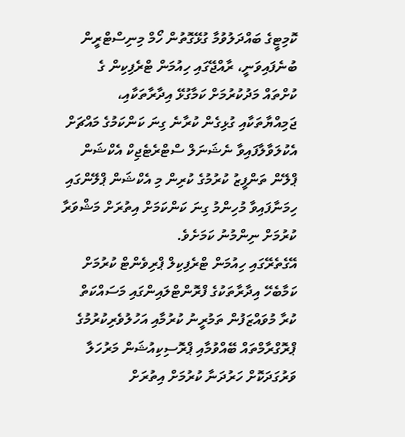ކޮމިޓީގެ ބައްދަލުވުމާ ގުޅޭގޮތުން ހޯމް މިނިސްޓްރީން ބުނެފައިވަނީ، ރާއްޖޭގައި ހިއުމަން ޓްރެފިކިން ގެ ކުށްތައް މަދުކުރުމަށް ކަމާގުޅޭ އިދާރާތަކާއި، ޖަމިއްޔާތަކާއި ގުޅިގެން ކުރާނެ ގިނަ ކަންކަމުގެ މައްޗަށް އެކުލަވާލާފައިވާ ނެޝަނަލް ސްޓްރެޓެޖިކް އެކްޝަން ޕްލޭން ތަންފީޒު ކުރުމުގެ ކުރިން މި އެކްޝަން ޕްލޭންގައި ހިމަނާފައިވާ މުހިންމު ގިނަ ކަންކަމަށް އިތުރަށް މަޝްވަރާ ކުރުމަށް ނިންމުނު ކަމަށެވެ.
އޭގެތެރޭގައި ހިއުމަން ޓްރެފިކިލް ޕްރިވެންޓް ކުރުމަށް ކަމާބެހޭ އިދާރާތަކުގެ ފްރޮންޓްލައިންގައި މަސައްކަތް ކުރާ މުވައްޒަފުން ތަމުރީނު ކުރުމާއި އަހުލުވެރިކުރުމުގެ ޕްރޮގްރާމްތައް ބޭއްވުމާއި ޕްރޮސިކިއުޝަން މަރުހަލާ ވަރުގަދަކޮށް ހަރުދަނާ ކުރުމަށް އިތުރަށް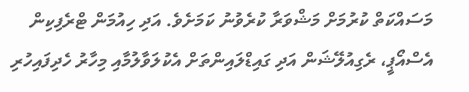މަސައްކަތް ކުރުމަށް މަޝްވަރާ ކުރެވުނު ކަމަށެވެ. އަދި ހިއުމަން ޓްރެފިކިން އެސްއޯޕީ، ރެގިއުލޭޝަން އަދި ގައިޑްލައިންތަށް އެކުލަވާލުމާއި މިހާރު ހެދިފައިހުރި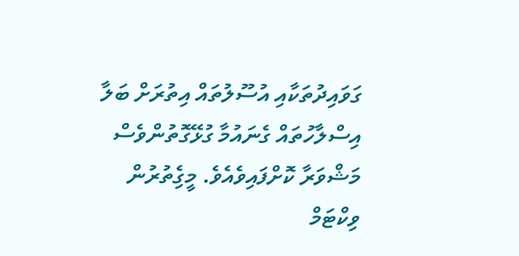ގަވައިދުތަކާއި އުސޫލުތައް އިތުރަށް ބަލާ އިސްލާހުތައް ގެނައުމާ ގުޅޭގޮތުންވެސް މަޝްވަރާ ކޮށްފައިވެއެވެ. މީގެިތުރުން ވިކްޓަމް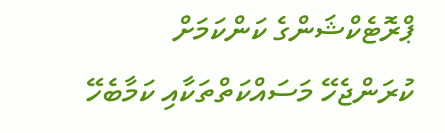ޕްރޮޓެކްޝަންގެ ކަންކަމަށް ކުރަންޖެހޭ މަސައްކަތްތަކާއި ކަމާބެހޭ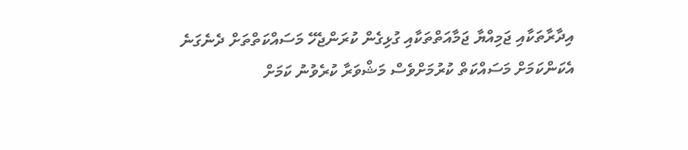އިދާރާތަކާއި ޖަމިއްޔާ ޖަމާއަތްތަކާއި ގުޅިގެން ކުރަންޖެހޭ މަސައްކަތްތަށް ދެނެގަނެ އެކަންކަމަށް މަސައްކަތް ކުރުމަށްވެސް މަޝްވަރާ ކުރެވުނު ކަމަށް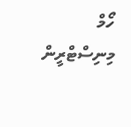ހޯމް މިނިސްޓްރީން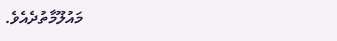މައުލޫމާތުދެއެވެ.